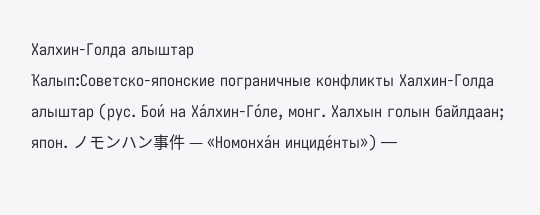Халхин-Голда алыштар
Ҡалып:Советско-японские пограничные конфликты Халхин-Голда алыштар (рус. Бои́ на Ха́лхин-Го́ле, монг. Халхын голын байлдаан; япон. ノモンハン事件 — «Номонха́н инциде́нты») —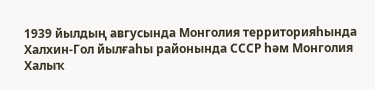1939 йылдың авгусында Монголия территорияһында Халхин-Гол йылғаһы районында СССР һәм Монголия Халыҡ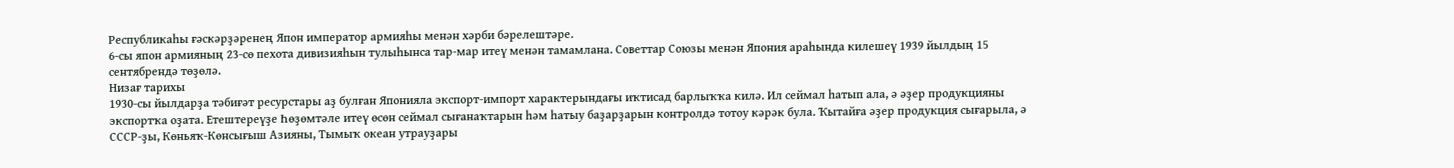Республикаһы ғәскәрҙәренең Япон император армияһы менән хәрби бәрелештәре.
6-сы япон армияның 23-сө пехота дивизияһын тулыһынса тар-мар итеү менән тамамлана. Советтар Союзы менән Япония араһында килешеү 1939 йылдың 15 сентябрендә төҙөлә.
Низағ тарихы
1930-сы йылдарҙа тәбиғәт ресурстары аҙ булған Японияла экспорт-импорт характерындағы иҡтисад барлыҡҡа килә. Ил сеймал һатып ала, ә әҙер продукцияны экспортҡа оҙата. Етештереүҙе Һөҙөмтәле итеү өсөн сеймал сығанаҡтарын һәм һатыу баҙарҙарын контролдә тотоу кәрәк була. Ҡытайға әҙер продукция сығарыла, ә СССР-ҙы, Көньяҡ-Көнсығыш Азияны, Тымыҡ океан утрауҙары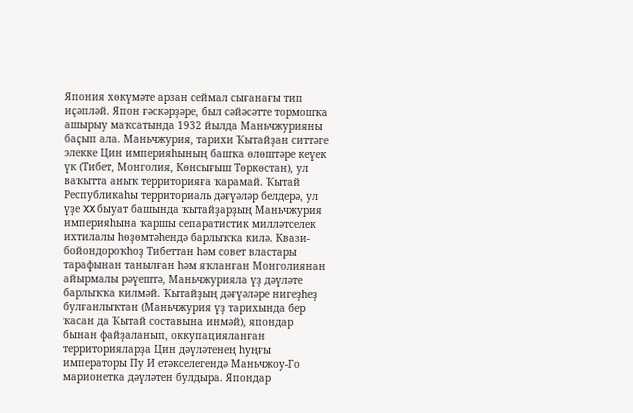Япония хөкүмәте арзан сеймал сығанағы тип иҫәпләй. Япон ғәскәрҙәре, был сәйәсәтте тормошҡа ашырыу маҡсатында 1932 йылда Маньчжурияны баҫып ала. Маньчжурия, тарихи Ҡытайҙан ситтәге элекке Цин империяһының башҡа өлөштәре кеүек үк (Тибет, Монголия, Көнсығыш Төркөстан), ул ваҡытта аныҡ территорияға ҡарамай. Ҡытай Республикаһы территориаль дәғүәләр белдерә, ул үҙе XX быуат башында ҡытайҙарҙың Маньчжурия империяһына ҡаршы сепаратистик милләтселек ихтилалы һөҙөмтәһендә барлыҡҡа килә. Квази-бойондороҡһоҙ Тибеттан һәм совет властары тарафынан танылған һәм яҡланған Монголиянан айырмалы рәүештә, Маньчжурияла үҙ дәүләте барлыҡҡа килмәй. Ҡытайҙың дәғүәләре нигеҙһеҙ булғанлыҡтан (Маньчжурия үҙ тарихында бер ҡасан да Ҡытай составына инмәй), япондар бынан файҙаланып, оккупацияланған территорияларҙа Цин дәүләтенең һуңғы императоры Пу И етәкселегендә Маньчжоу-Го марионетка дәүләтен булдыра. Япондар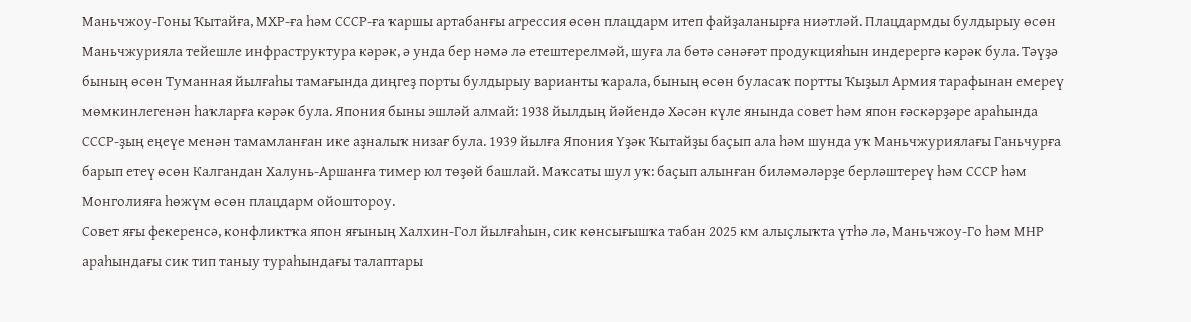Маньчжоу-Гоны Ҡытайға, МХР-ға һәм СССР-ға ҡаршы артабанғы агрессия өсөн плацдарм итеп файҙаланырға ниәтләй. Плацдармды булдырыу өсөн Маньчжурияла тейешле инфраструктура кәрәк, ә унда бер нәмә лә етештерелмәй, шуға ла бөтә сәнәғәт продукцияһын индерергә кәрәк була. Тәүҙә бының өсөн Туманная йылғаһы тамағында диңгеҙ порты булдырыу варианты ҡарала, бының өсөн буласаҡ портты Ҡыҙыл Армия тарафынан емереү мөмкинлегенән һаҡларға кәрәк була. Япония быны эшләй алмай: 1938 йылдың йәйендә Хәсән күле янында совет һәм япон ғәскәрҙәре араһында СССР-ҙың еңеүе менән тамамланған ике аҙналыҡ низағ була. 1939 йылға Япония Үҙәк Ҡытайҙы баҫып ала һәм шунда уҡ Маньчжуриялағы Ганьчурға барып етеү өсөн Калгандан Халунь-Аршанға тимер юл төҙөй башлай. Маҡсаты шул уҡ: баҫып алынған биләмәләрҙе берләштереү һәм СССР һәм Монголияға һөжүм өсөн плацдарм ойоштороу.
Совет яғы фекеренсә, конфликтҡа япон яғының Халхин-Гол йылғаһын, сик көнсығышҡа табан 2025 км алыҫлыҡта үтһә лә, Маньчжоу-Го һәм МНР араһындағы сик тип таныу тураһындағы талаптары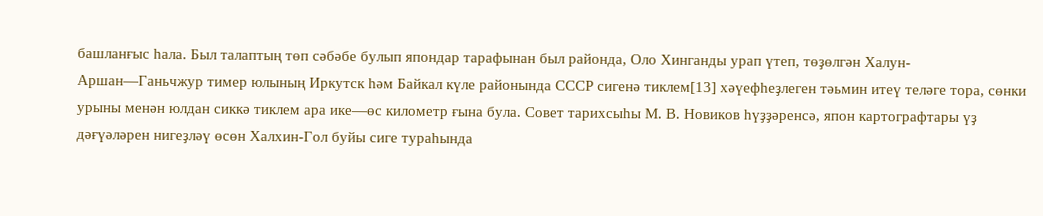башланғыс һала. Был талаптың төп сәбәбе булып япондар тарафынан был районда, Оло Хинганды урап үтеп, төҙөлгән Халун-Аршан—Ганьчжур тимер юлының Иркутск һәм Байкал күле районында СССР сигенә тиклем[13] хәүефһеҙлеген тәьмин итеү теләге тора, сөнки урыны менән юлдан сиккә тиклем ара ике—өс километр ғына була. Совет тарихсыһы М. В. Новиков һүҙҙәренсә, япон картографтары үҙ дәғүәләрен нигеҙләү өсөн Халхин-Гол буйы сиге тураһында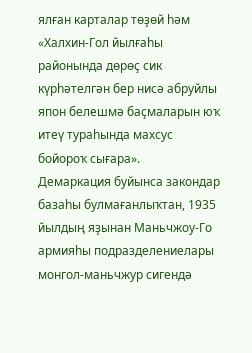ялған карталар төҙөй һәм «Халхин-Гол йылғаһы районында дөрөҫ сик күрһәтелгән бер нисә абруйлы япон белешмә баҫмаларын юҡ итеү тураһында махсус бойороҡ сығара».
Демаркация буйынса закондар базаһы булмағанлыҡтан, 1935 йылдың яҙынан Маньчжоу-Го армияһы подразделениелары монгол-маньчжур сигендә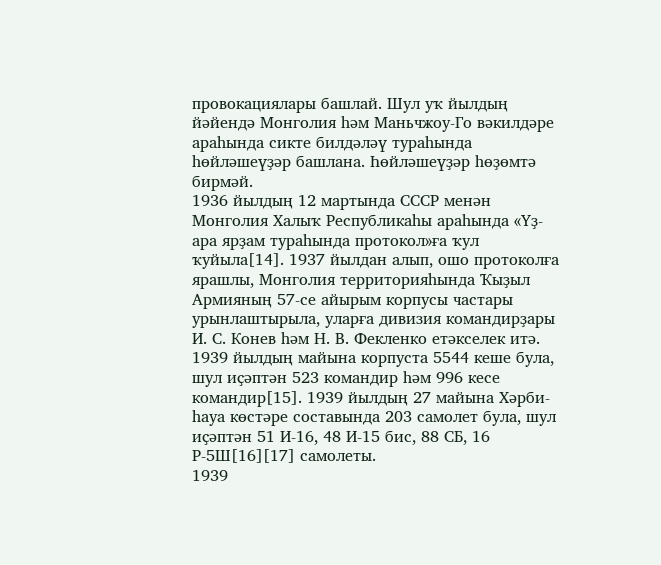провокациялары башлай. Шул уҡ йылдың йәйендә Монголия һәм Маньчжоу-Го вәкилдәре араһында сикте билдәләү тураһында һөйләшеүҙәр башлана. Һөйләшеүҙәр һөҙөмтә бирмәй.
1936 йылдың 12 мартында СССР менән Монголия Халыҡ Республикаһы араһында «Үҙ-ара ярҙам тураһында протокол»ға ҡул ҡуйыла[14]. 1937 йылдан алып, ошо протоколға ярашлы, Монголия территорияһында Ҡыҙыл Армияның 57-се айырым корпусы частары урынлаштырыла, уларға дивизия командирҙары И. С. Конев һәм Н. В. Фекленко етәкселек итә. 1939 йылдың майына корпуста 5544 кеше була, шул иҫәптән 523 командир һәм 996 кесе командир[15]. 1939 йылдың 27 майына Хәрби-һауа көстәре составында 203 самолет була, шул иҫәптән 51 И-16, 48 И-15 бис, 88 СБ, 16 Р-5Ш[16][17] самолеты.
1939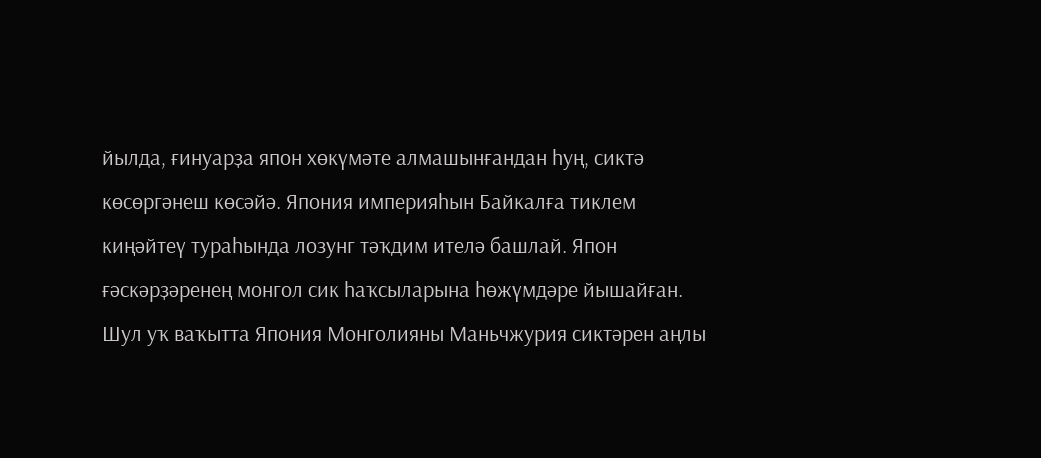йылда, ғинуарҙа япон хөкүмәте алмашынғандан һуң, сиктә көсөргәнеш көсәйә. Япония империяһын Байкалға тиклем киңәйтеү тураһында лозунг тәҡдим ителә башлай. Япон ғәскәрҙәренең монгол сик һаҡсыларына һөжүмдәре йышайған. Шул уҡ ваҡытта Япония Монголияны Маньчжурия сиктәрен аңлы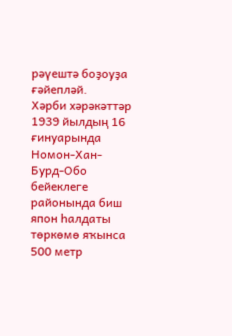рәүештә боҙоуҙа ғәйепләй.
Хәрби хәрәкәттәр
1939 йылдың 16 ғинуарында Номон-Хан-Бурд-Обо бейеклеге районында биш япон һалдаты төркөмө яҡынса 500 метр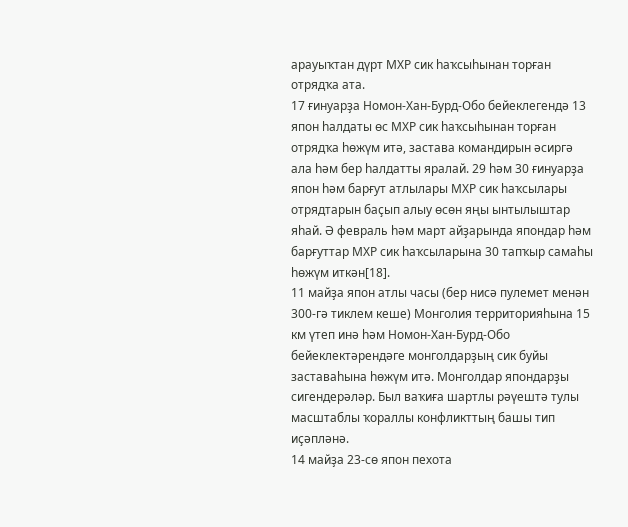арауыҡтан дүрт МХР сик һаҡсыһынан торған отрядҡа ата.
17 ғинуарҙа Номон-Хан-Бурд-Обо бейеклегендә 13 япон һалдаты өс МХР сик һаҡсыһынан торған отрядҡа һөжүм итә, застава командирын әсиргә ала һәм бер һалдатты яралай. 29 һәм 30 ғинуарҙа япон һәм барғут атлылары МХР сик һаҡсылары отрядтарын баҫып алыу өсөн яңы ынтылыштар яһай. Ә февраль һәм март айҙарында япондар һәм барғуттар МХР сик һаҡсыларына 30 тапҡыр самаһы һөжүм иткән[18].
11 майҙа япон атлы часы (бер нисә пулемет менән 300-гә тиклем кеше) Монголия территорияһына 15 км үтеп инә һәм Номон-Хан-Бурд-Обо бейеклектәрендәге монголдарҙың сик буйы заставаһына һөжүм итә. Монголдар япондарҙы сигендерәләр. Был ваҡиға шартлы рәүештә тулы масштаблы ҡораллы конфликттың башы тип иҫәпләнә.
14 майҙа 23-сө япон пехота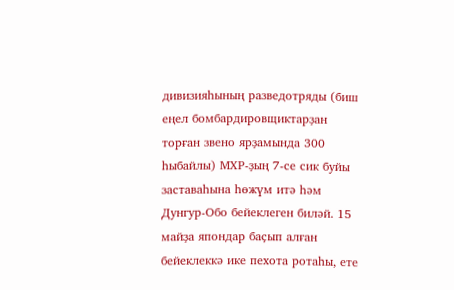дивизияһының разведотряды (биш еңел бомбардировщиктарҙан торған звено ярҙамында 300 һыбайлы) МХР-ҙың 7-се сик буйы заставаһына һөжүм итә һәм Дунгур-Обо бейеклеген биләй. 15 майҙа япондар баҫып алған бейеклеккә ике пехота ротаһы, ете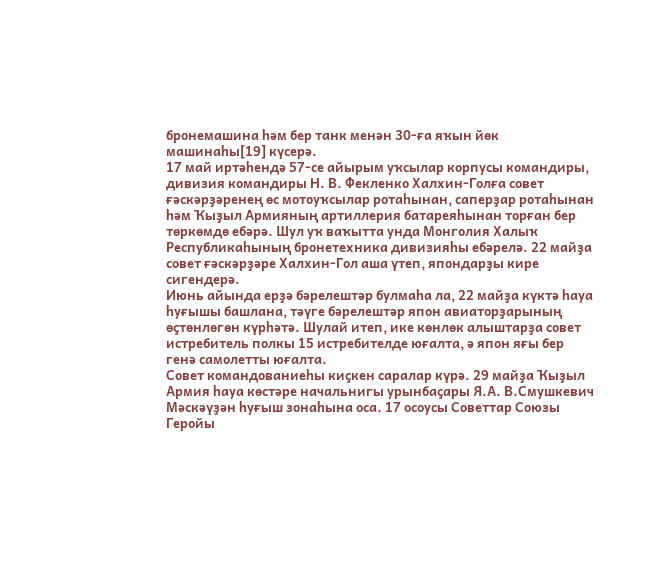бронемашина һәм бер танк менән 30-ға яҡын йөк машинаһы[19] күсерә.
17 май иртәһендә 57-се айырым уҡсылар корпусы командиры, дивизия командиры Н. В. Фекленко Халхин-Голға совет ғәскәрҙәренең өс мотоуҡсылар ротаһынан, саперҙар ротаһынан һәм Ҡыҙыл Армияның артиллерия батареяһынан торған бер төркөмдө ебәрә. Шул уҡ ваҡытта унда Монголия Халыҡ Республикаһының бронетехника дивизияһы ебәрелә. 22 майҙа совет ғәскәрҙәре Халхин-Гол аша үтеп, япондарҙы кире сигендерә.
Июнь айында ерҙә бәрелештәр булмаһа ла, 22 майҙа күктә һауа һуғышы башлана, тәүге бәрелештәр япон авиаторҙарының өҫтөнлөгөн күрһәтә. Шулай итеп, ике көнлөк алыштарҙа совет истребитель полкы 15 истребителде юғалта, ә япон яғы бер генә самолетты юғалта.
Совет командованиеһы киҫкен саралар күрә. 29 майҙа Ҡыҙыл Армия һауа көстәре начальнигы урынбаҫары Я.А. В.Смушкевич Мәскәүҙән һуғыш зонаһына оса. 17 осоусы Советтар Союзы Геройы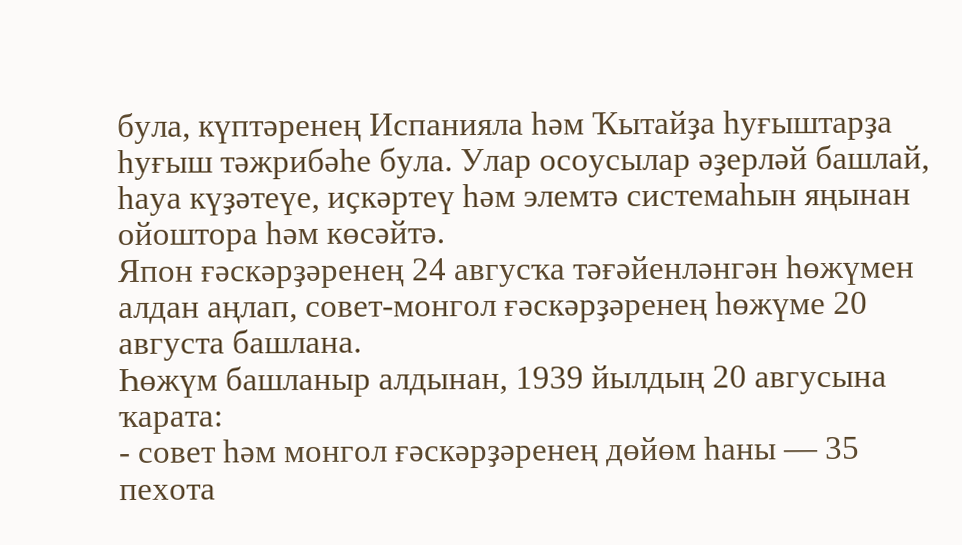була, күптәренең Испанияла һәм Ҡытайҙа һуғыштарҙа һуғыш тәжрибәһе була. Улар осоусылар әҙерләй башлай, һауа күҙәтеүе, иҫкәртеү һәм элемтә системаһын яңынан ойоштора һәм көсәйтә.
Япон ғәскәрҙәренең 24 авгусҡа тәғәйенләнгән һөжүмен алдан аңлап, совет-монгол ғәскәрҙәренең һөжүме 20 августа башлана.
Һөжүм башланыр алдынан, 1939 йылдың 20 авгусына ҡарата:
- совет һәм монгол ғәскәрҙәренең дөйөм һаны — 35 пехота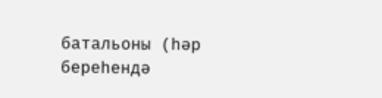батальоны (һәр береһендә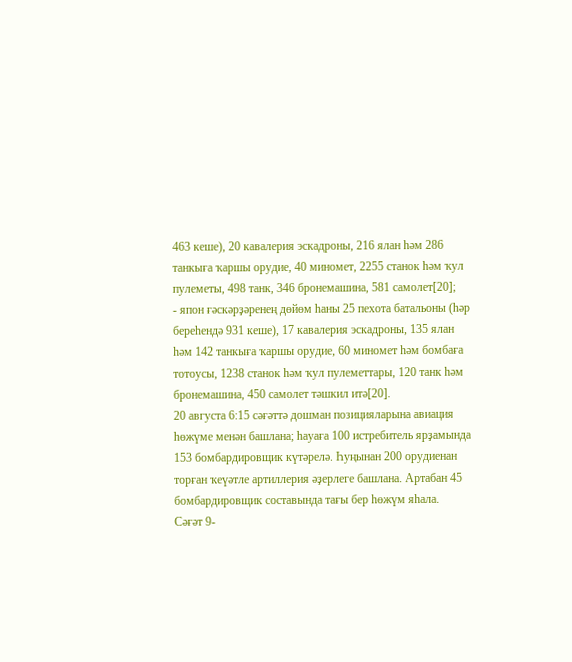463 кеше), 20 кавалерия эскадроны, 216 ялан һәм 286 танкыға ҡаршы орудие, 40 миномет, 2255 станок һәм ҡул пулеметы, 498 танк, 346 бронемашина, 581 самолет[20];
- япон ғәскәрҙәренең дөйөм һаны 25 пехота батальоны (һәр береһендә 931 кеше), 17 кавалерия эскадроны, 135 ялан һәм 142 танкыға ҡаршы орудие, 60 миномет һәм бомбаға тотоусы, 1238 станок һәм ҡул пулеметтары, 120 танк һәм бронемашина, 450 самолет тәшкил итә[20].
20 августа 6:15 сәғәттә дошман позицияларына авиация һөжүме менән башлана; һауаға 100 истребитель ярҙамында 153 бомбардировщик күтәрелә. Һуңынан 200 орудиенан торған ҡеүәтле артиллерия әҙерлеге башлана. Артабан 45 бомбардировщик составында тағы бер һөжүм яһала.
Сәғәт 9-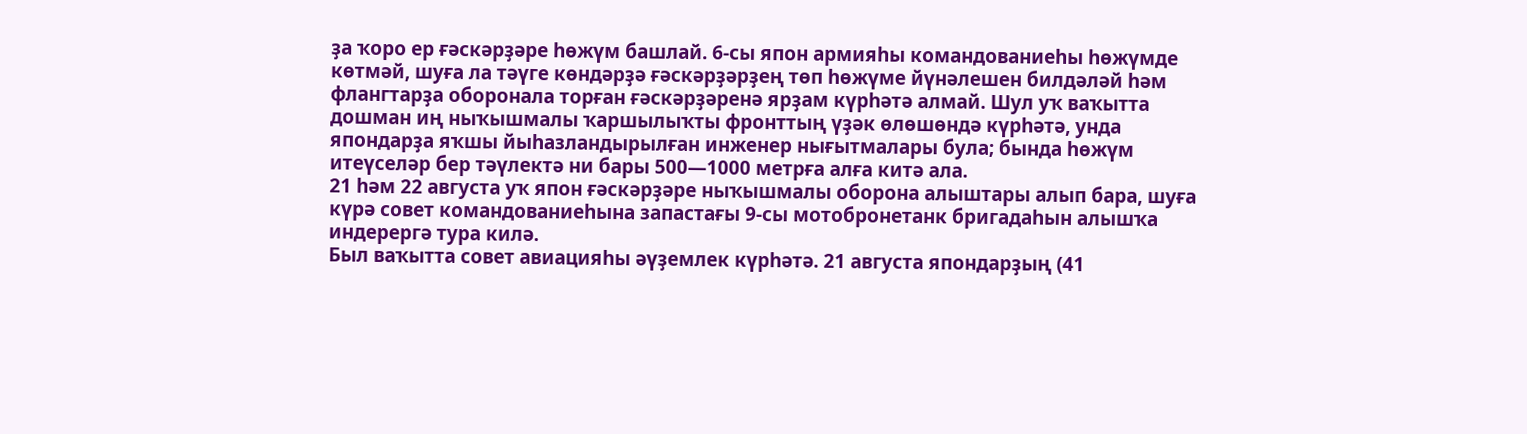ҙа ҡоро ер ғәскәрҙәре һөжүм башлай. 6-сы япон армияһы командованиеһы һөжүмде көтмәй, шуға ла тәүге көндәрҙә ғәскәрҙәрҙең төп һөжүме йүнәлешен билдәләй һәм флангтарҙа оборонала торған ғәскәрҙәренә ярҙам күрһәтә алмай. Шул уҡ ваҡытта дошман иң ныҡышмалы ҡаршылыҡты фронттың үҙәк өлөшөндә күрһәтә, унда япондарҙа яҡшы йыһазландырылған инженер нығытмалары була; бында һөжүм итеүселәр бер тәүлектә ни бары 500—1000 метрға алға китә ала.
21 һәм 22 августа уҡ япон ғәскәрҙәре ныҡышмалы оборона алыштары алып бара, шуға күрә совет командованиеһына запастағы 9-сы мотобронетанк бригадаһын алышҡа индерергә тура килә.
Был ваҡытта совет авиацияһы әүҙемлек күрһәтә. 21 августа япондарҙың (41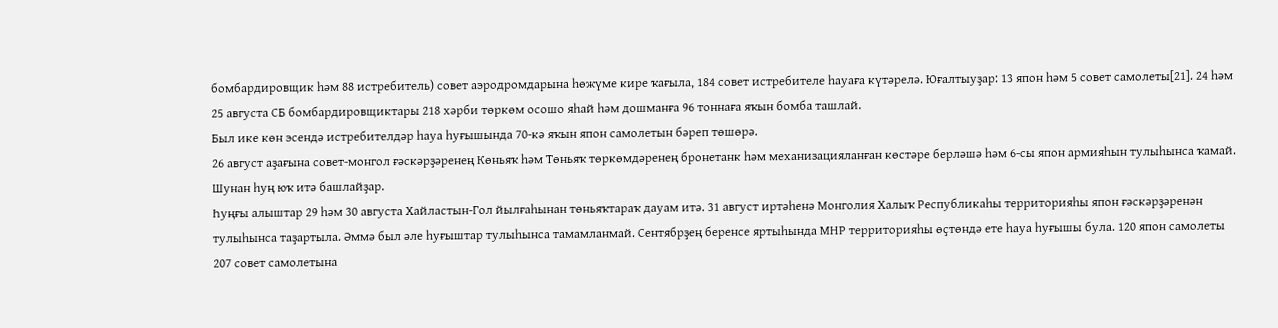бомбардировщик һәм 88 истребитель) совет аэродромдарына һөжүме кире ҡағыла, 184 совет истребителе һауаға күтәрелә. Юғалтыуҙар: 13 япон һәм 5 совет самолеты[21]. 24 һәм 25 августа СБ бомбардировщиктары 218 хәрби төркөм осошо яһай һәм дошманға 96 тоннаға яҡын бомба ташлай.
Был ике көн эсендә истребителдәр һауа һуғышында 70-кә яҡын япон самолетын бәреп төшөрә.
26 август аҙағына совет-монгол ғәскәрҙәренең Көньяҡ һәм Төньяҡ төркөмдәренең бронетанк һәм механизацияланған көстәре берләшә һәм 6-сы япон армияһын тулыһынса ҡамай. Шунан һуң юҡ итә башлайҙар.
Һуңғы алыштар 29 һәм 30 августа Хайластын-Гол йылғаһынан төньяҡтараҡ дауам итә. 31 август иртәһенә Монголия Халыҡ Республикаһы территорияһы япон ғәскәрҙәренән тулыһынса таҙартыла. Әммә был әле һуғыштар тулыһынса тамамланмай. Сентябрҙең беренсе яртыһында МНР территорияһы өҫтөндә ете һауа һуғышы була. 120 япон самолеты 207 совет самолетына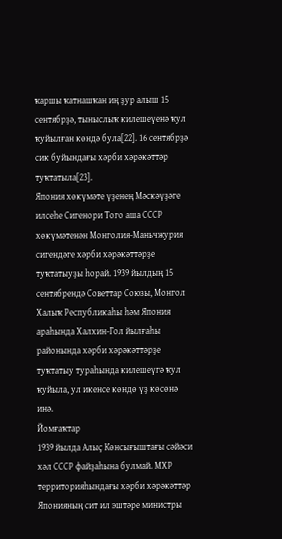ҡаршы ҡатнашҡан иң ҙур алыш 15 сентябрҙә, тыныслыҡ килешеүенә ҡул ҡуйылған көндә була[22]. 16 сентябрҙә сик буйындағы хәрби хәрәкәттәр туҡтатыла[23].
Япония хөкүмәте үҙенең Мәскәүҙәге илсеһе Сигенори Того аша СССР хөкүмәтенән Монголия-Маньчжурия сигендәге хәрби хәрәкәттәрҙе туҡтатыуҙы һорай. 1939 йылдың 15 сентябрендә Советтар Союзы, Монгол Халыҡ Республикаһы һәм Япония араһында Халхин-Гол йылғаһы районында хәрби хәрәкәттәрҙе туҡтатыу тураһында килешеүгә ҡул ҡуйыла, ул икенсе көндө үҙ көсөнә инә.
Йомғаҡтар
1939 йылда Алыҫ Көнсығыштағы сәйәси хәл СССР файҙаһына булмай. МХР территорияһындағы хәрби хәрәкәттәр Японияның сит ил эштәре министры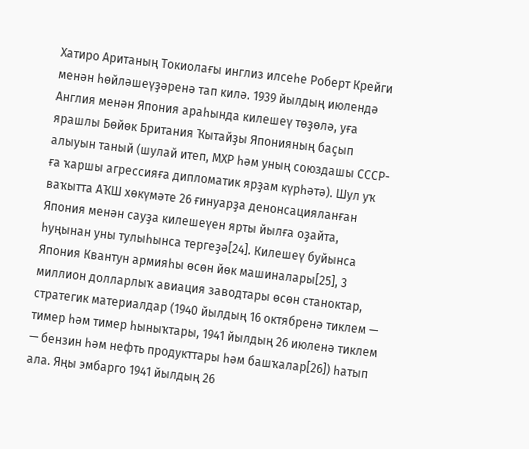Хатиро Аританың Токиолағы инглиз илсеһе Роберт Крейги менән һөйләшеүҙәренә тап килә. 1939 йылдың июлендә Англия менән Япония араһында килешеү төҙөлә, уға ярашлы Бөйөк Британия Ҡытайҙы Японияның баҫып алыуын таный (шулай итеп, МХР һәм уның союздашы СССР-ға ҡаршы агрессияға дипломатик ярҙам күрһәтә). Шул уҡ ваҡытта АҠШ хөкүмәте 26 ғинуарҙа денонсацияланған Япония менән сауҙа килешеүен ярты йылға оҙайта, һуңынан уны тулыһынса тергеҙә[24]. Килешеү буйынса Япония Квантун армияһы өсөн йөк машиналары[25], 3 миллион долларлыҡ авиация заводтары өсөн станоктар, стратегик материалдар (1940 йылдың 16 октябренә тиклем — тимер һәм тимер һыныҡтары, 1941 йылдың 26 июленә тиклем — бензин һәм нефть продукттары һәм башҡалар[26]) һатып ала. Яңы эмбарго 1941 йылдың 26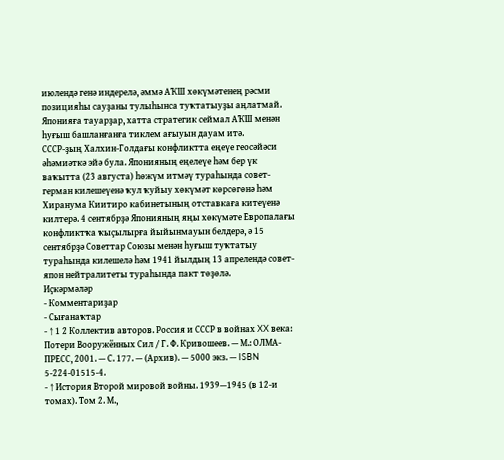июлендә генә индерелә, әммә АҠШ хөкүмәтенең рәсми позицияһы сауҙаны тулыһынса туҡтатыуҙы аңлатмай. Японияға тауарҙар, хатта стратегик сеймал АҠШ менән һуғыш башланғанға тиклем ағыуын дауам итә.
СССР-ҙың Халхин-Голдағы конфликтта еңеүе геосәйәси әһәмиәткә эйә була. Японияның еңелеүе һәм бер үк ваҡытта (23 августа) һөжүм итмәү тураһында совет-герман килешеүенә ҡул ҡуйыу хөкүмәт көрсөгөнә һәм Хиранума Киитиро кабинетының отставкаға китеүенә килтерә. 4 сентябрҙә Японияның яңы хөкүмәте Европалағы конфликтҡа ҡыҫылырға йыйынмауын белдерә, ә 15 сентябрҙә Советтар Союзы менән һуғыш туҡтатыу тураһында килешелә һәм 1941 йылдың 13 апрелендә совет-япон нейтралитеты тураһында пакт төҙөлә.
Иҫкәрмәләр
- Комментариҙар
- Сығанаҡтар
- ↑ 1 2 Коллектив авторов. Россия и СССР в войнах XX века: Потери Вооружённых Сил / Г. Ф. Кривошеев. — М.: ОЛМА-ПРЕСС, 2001. — С. 177. — (Архив). — 5000 экз. — ISBN 5-224-01515-4.
- ↑ История Второй мировой войны. 1939—1945 (в 12-и томах). Том 2. М.,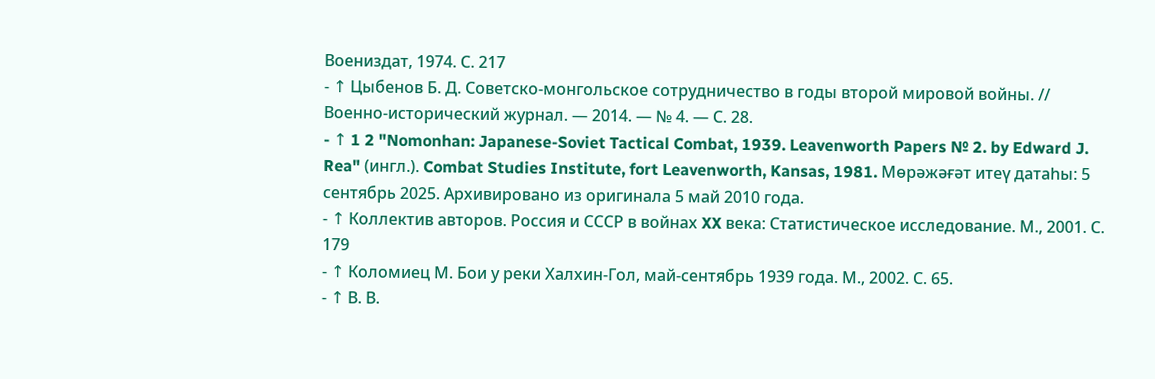Воениздат, 1974. С. 217
- ↑ Цыбенов Б. Д. Советско-монгольское сотрудничество в годы второй мировой войны. // Военно-исторический журнал. — 2014. — № 4. — С. 28.
- ↑ 1 2 "Nomonhan: Japanese-Soviet Tactical Combat, 1939. Leavenworth Papers № 2. by Edward J. Rea" (ингл.). Combat Studies Institute, fort Leavenworth, Kansas, 1981. Мөрәжәғәт итеү датаһы: 5 сентябрь 2025. Архивировано из оригинала 5 май 2010 года.
- ↑ Коллектив авторов. Россия и СССР в войнах XX века: Статистическое исследование. М., 2001. С. 179
- ↑ Коломиец М. Бои у реки Халхин-Гол, май-сентябрь 1939 года. М., 2002. С. 65.
- ↑ В. В.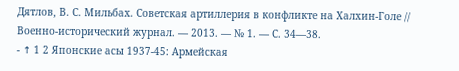Дятлов, В. С. Мильбах. Советская артиллерия в конфликте на Халхин-Голе // Военно-исторический журнал. — 2013. — № 1. — С. 34—38.
- ↑ 1 2 Японские асы 1937-45: Армейская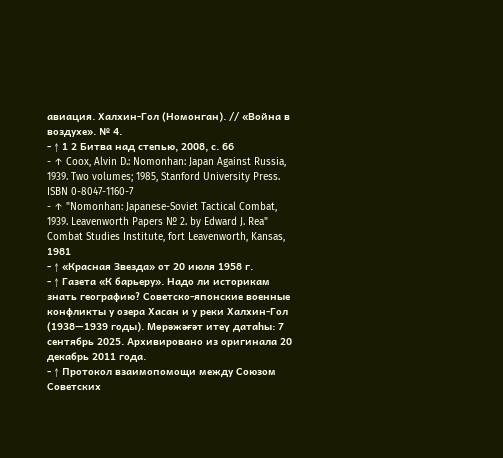авиация. Халхин-Гол (Номонган). // «Война в воздухе». № 4.
- ↑ 1 2 Битва над степью, 2008, с. 66
- ↑ Coox, Alvin D.: Nomonhan: Japan Against Russia, 1939. Two volumes; 1985, Stanford University Press. ISBN 0-8047-1160-7
- ↑ "Nomonhan: Japanese-Soviet Tactical Combat, 1939. Leavenworth Papers № 2. by Edward J. Rea" Combat Studies Institute, fort Leavenworth, Kansas, 1981
- ↑ «Красная Звезда» от 20 июля 1958 г.
- ↑ Газета «К барьеру». Надо ли историкам знать географию? Советско-японские военные конфликты у озера Хасан и у реки Халхин-Гол (1938—1939 годы). Мөрәжәғәт итеү датаһы: 7 сентябрь 2025. Архивировано из оригинала 20 декабрь 2011 года.
- ↑ Протокол взаимопомощи между Союзом Советских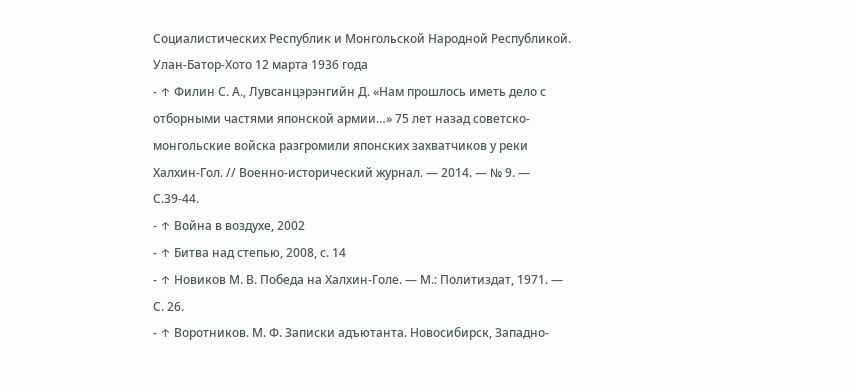Социалистических Республик и Монгольской Народной Республикой. Улан-Батор-Хото 12 марта 1936 года
- ↑ Филин С. А., Лувсанцэрэнгийн Д. «Нам прошлось иметь дело с отборными частями японской армии…» 75 лет назад советско-монгольские войска разгромили японских захватчиков у реки Халхин-Гол. // Военно-исторический журнал. — 2014. — № 9. — С.39-44.
- ↑ Война в воздухе, 2002
- ↑ Битва над степью, 2008, с. 14
- ↑ Новиков М. В. Победа на Халхин-Голе. — М.: Политиздат, 1971. — С. 26.
- ↑ Воротников. М. Ф. Записки адъютанта. Новосибирск, Западно-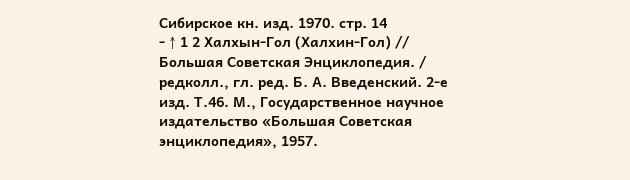Сибирское кн. изд. 1970. стр. 14
- ↑ 1 2 Халхын-Гол (Халхин-Гол) // Большая Советская Энциклопедия. / редколл., гл. ред. Б. А. Введенский. 2-е изд. Т.46. М., Государственное научное издательство «Большая Советская энциклопедия», 1957.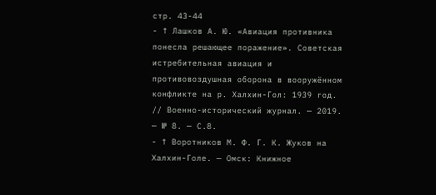стр. 43-44
- ↑ Лашков А. Ю. «Авиация противника понесла решающее поражение». Советская истребительная авиация и противовоздушная оборона в вооружённом конфликте на р. Халхин-Гол: 1939 год. // Военно-исторический журнал. — 2019. — № 8. — С.8.
- ↑ Воротников М. Ф. Г. К. Жуков на Халхин-Голе. — Омск: Книжное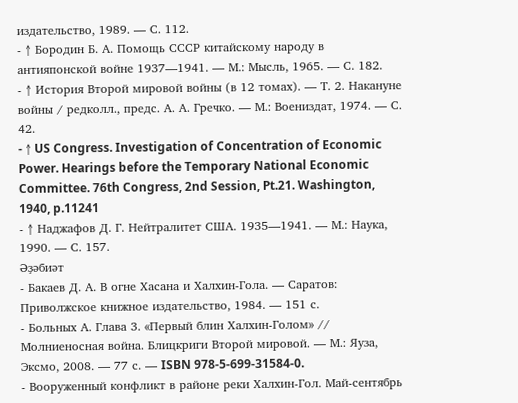издательство, 1989. — С. 112.
- ↑ Бородин Б. А. Помощь СССР китайскому народу в антияпонской войне 1937—1941. — М.: Мысль, 1965. — С. 182.
- ↑ История Второй мировой войны (в 12 томах). — Т. 2. Накануне войны / редколл., предс. А. А. Гречко. — М.: Воениздат, 1974. — С. 42.
- ↑ US Congress. Investigation of Concentration of Economic Power. Hearings before the Temporary National Economic Committee. 76th Congress, 2nd Session, Pt.21. Washington, 1940, p.11241
- ↑ Наджафов Д. Г. Нейтралитет США. 1935—1941. — М.: Наука, 1990. — С. 157.
Әҙәбиәт
- Бакаев Д. А. В огне Хасана и Халхин-Гола. — Саратов: Приволжское книжное издательство, 1984. — 151 с.
- Больных А. Глава 3. «Первый блин Халхин-Голом» // Молниеносная война. Блицкриги Второй мировой. — М.: Яуза, Эксмо, 2008. — 77 с. — ISBN 978-5-699-31584-0.
- Вооруженный конфликт в районе реки Халхин-Гол. Май-сентябрь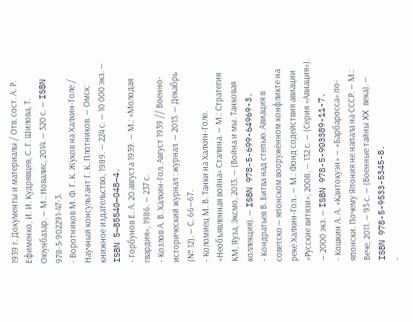1939 г. Документы и материалы / Отв. сост. А. Р. Ефименко, И. И. Кудрявцев, С. Г. Шилова, Т. Оюунбазар. — М.: Новалис, 2014. — 520 с. — ISBN 978-5-902291-47-3.
- Воротников М. Ф. Г. К. Жуков на Халхин-Голе / Научный консультант Г. К. Плотников. — Омск: книжное издательство, 1989. — 224 с. — 10 000 экз. — ISBN 5–85540–048–4.
- Горбунов Е. А. 20 августа 1939. — М.: «Молодая гвардия», 1986. — 237 с.
- Козлов А. В. Халхин-Гол. Август 1939 // Военно-исторический журнал : журнал. — 2013. — Декабрь (№ 12). — С. 66—67.
- Коломиец М. В. Танки на Халхин-Голе. «Необъявленная война» Сталина. — М.: Стратегия КМ, Яуза, Эксмо, 2013. — (Война и мы. Танковая коллекция). — ISBN 978-5-699-64969-3.
- Кондратьев В. Битва над степью. Авиация в советско — японском вооружённом конфликте на реке Халхин-Гол.. — М.: Фонд содействия авиации «Русские витязи», 2008. — 132 с. — (Серия «Авиация»). — 2000 экз. — ISBN 978-5-903389-11-7.
- Кошкин А. А. «Кантокуэн» — «Барбаросса» по-японски. Почему Япония не напала на СССР. — М.: Вече, 2011. — 95 с. — (Военные тайны XX века). — ISBN 978-5-9533-5345-8.
-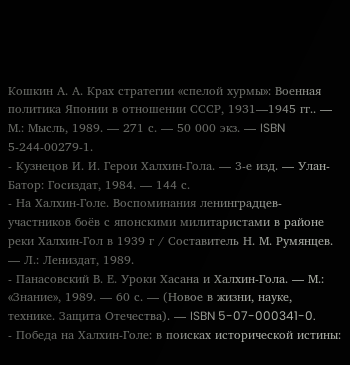Кошкин А. А. Крах стратегии «спелой хурмы»: Военная политика Японии в отношении СССР, 1931—1945 гг.. — М.: Мысль, 1989. — 271 с. — 50 000 экз. — ISBN 5-244-00279-1.
- Кузнецов И. И. Герои Халхин-Гола. — 3-е изд. — Улан-Батор: Госиздат, 1984. — 144 с.
- На Халхин-Голе. Воспоминания ленинградцев-участников боёв с японскими милитаристами в районе реки Халхин-Гол в 1939 г / Составитель Н. М. Румянцев. — Л.: Лениздат, 1989.
- Панасовский В. Е. Уроки Хасана и Халхин-Гола. — М.: «Знание», 1989. — 60 с. — (Новое в жизни, науке, технике. Защита Отечества). — ISBN 5-07-000341-0.
- Победа на Халхин-Голе: в поисках исторической истины: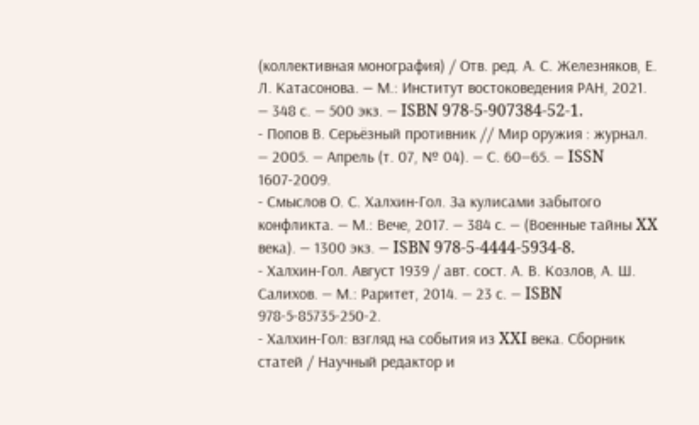(коллективная монография) / Отв. ред. А. С. Железняков, Е. Л. Катасонова. — М.: Институт востоковедения РАН, 2021. — 348 с. — 500 экз. — ISBN 978-5-907384-52-1.
- Попов В. Серьёзный противник // Мир оружия : журнал. — 2005. — Апрель (т. 07, № 04). — С. 60—65. — ISSN 1607-2009.
- Смыслов О. С. Халхин-Гол. За кулисами забытого конфликта. — М.: Вече, 2017. — 384 с. — (Военные тайны XX века). — 1300 экз. — ISBN 978-5-4444-5934-8.
- Халхин-Гол. Август 1939 / авт. сост. А. В. Козлов, А. Ш. Салихов. — М.: Раритет, 2014. — 23 с. — ISBN 978-5-85735-250-2.
- Халхин-Гол: взгляд на события из XXI века. Сборник статей / Научный редактор и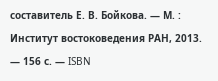составитель Е. В. Бойкова. — М. : Институт востоковедения РАН, 2013. — 156 с. — ISBN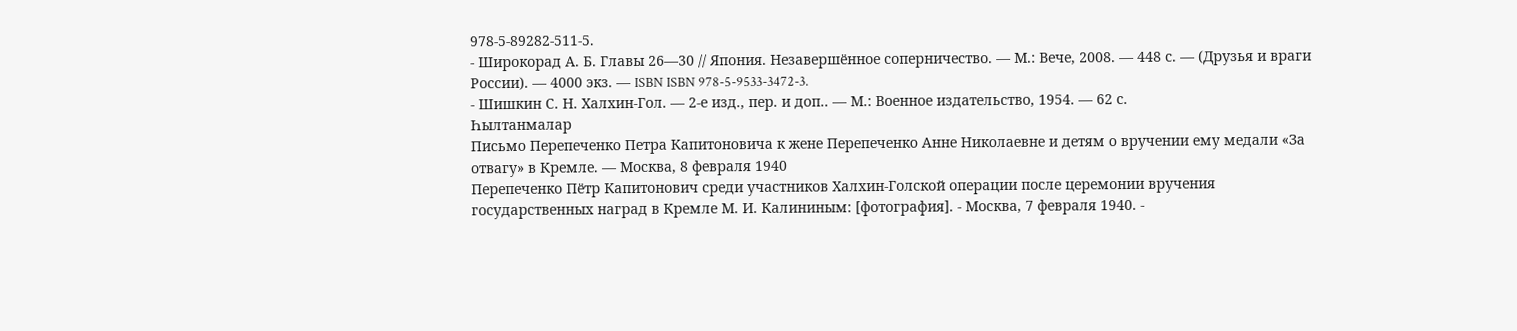978-5-89282-511-5.
- Широкорад А. Б. Главы 26—30 // Япония. Незавершённое соперничество. — М.: Вече, 2008. — 448 с. — (Друзья и враги России). — 4000 экз. — ISBN ISBN 978-5-9533-3472-3.
- Шишкин С. Н. Халхин-Гол. — 2-е изд., пер. и доп.. — М.: Военное издательство, 1954. — 62 с.
Һылтанмалар
Письмо Перепеченко Петра Капитоновича к жене Перепеченко Анне Николаевне и детям о вручении ему медали «За отвагу» в Кремле. — Москва, 8 февраля 1940
Перепеченко Пётр Капитонович среди участников Халхин-Голской операции после церемонии вручения государственных наград в Кремле М. И. Калининым: [фотография]. - Москва, 7 февраля 1940. -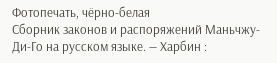Фотопечать, чёрно-белая
Сборник законов и распоряжений Маньчжу-Ди-Го на русском языке. — Харбин :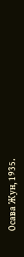Осава Жун, 1935.